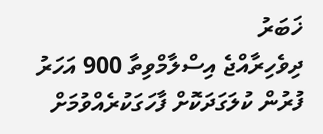ޚަބަރު
ދިވެހިރާއްޖެ އިސްލާމްވިތާ 900 އަހަރު ފުރުން ކުލަގަދަކޮށް ފާހަގަކުރެއްވުމަށް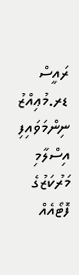ރައީސް ޑރ.މުޢިއްޒު ނިންމަވައިފި
އިސްލާމި މަރުކަޒުގެ ފޮޓޯއެއް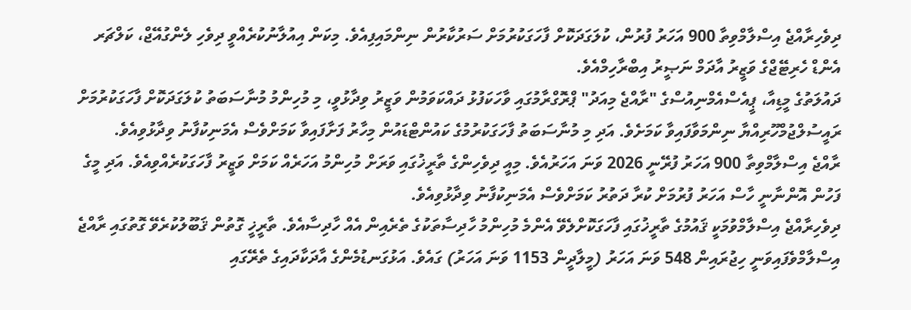ދިވެހިރާއްޖެ އިސްލާމްވިތާ 900 އަހަރު ފުރުން، ކުލަގަދަކޮށް ފާހަގަކުރުމަށް ސަރުކާރުން ނިންމައިފިއެވެ. މިކަން އިއުލާނުކުރެއްވީ ދިވެހި ލެންގުއޭޖް، ކަލްޗަރ އެންޑް ހެރިޓޭޖްގެ ވަޒީރު އާދަމް ނަޞީރު އިބްރާހިމްއެވެ.
ދައުލަތުގެ މީޑިއާ، ޕީއެސްއެމްނިއުސްގެ "ރާއްޖެ މިއަދު" ޕްރޮގްރާމުގައި ވާހަކަފުޅު ދައްކަވަމުން ވަޒީރު ވިދާޅުވީ، މި މުހިންމު މުނާސަބަތު ކުލަގަދަކޮށް ފާހަގަކުރުމަށް ރައީސުލްޖުމްހޫރިއްޔާ ނިންމަވާފައިވާ ކަމަށެވެ. އަދި މި މުނާސަބަތު ފާހަގަކުރުމުގެ ކައުންޓްޑައުން މިހާރު ފަށާފައިވާ ކަމަށްވެސް އެމަނިކުފާނު ވިދާޅުވިއެވެ.
ރާއްޖެ އިސްލާމްވިތާ 900 އަހަރު ފުރޭނީ 2026 ވަނަ އަހަރުއެވެ. މިއީ ދިވެހިންގެ ތާރީޚުގައި ވަރަށް މުހިންމު އަހަރެއް ކަމަށް ވަޒީރު ފާހަގަކުރެއްވިއެވެ. އަދި މީގެ ފަހުން އޮންނާނީ ހާސް އަހަރު ފުރުމަށް ކުރާ ދަތުރު ކަމަށްވެސް އެމަނިކުފާނު ވިދާޅުވިއެވެ.
ދިވެހިރާއްޖެ އިސްލާމްވުމަކީ ޤައުމުގެ ތާރީޚުގައި ފާހަގަކޮށްލެވޭ އެންމެ މުހިންމު ހާދިސާތަކުގެ ތެރެއިން އެއް ހާދިސާއެވެ. ތާރީޚީ ގޮތުން ޤަބޫލުކުރެވޭ ގޮތުގައި ރާއްޖެ އިސްލާމްވެފައިވަނީ ހިޖުރައިން 548 ވަނަ އަހަރު (މީލާދީން 1153 ވަނަ އަހަރު) ގައެވެ. އަޅުގަނޑުމެންގެ އާދަކާދައިގެ ތެރޭގައި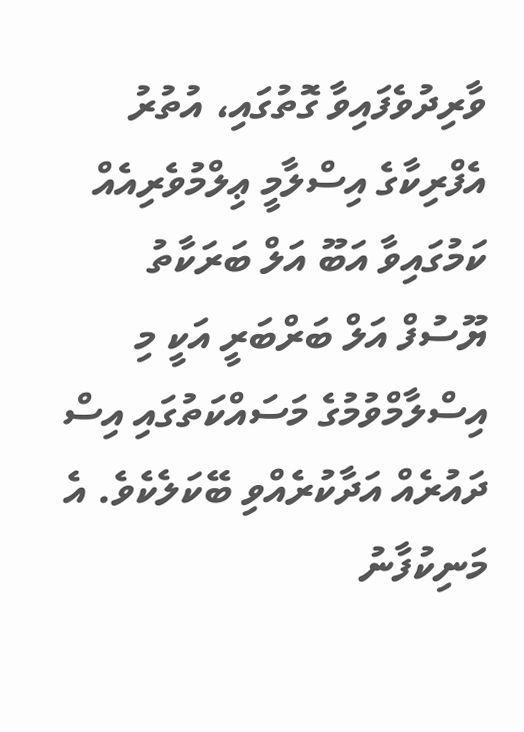ވާރިދުވެފައިވާ ގޮތުގައި، އުތުރު އެފްރިކާގެ އިސްލާމީ ޢިލްމުވެރިއެއް ކަމުގައިވާ އަބޫ އަލް ބަރަކާތު ޔޫސުފް އަލް ބަރްބަރީ އަކީ މި އިސްލާމްވުމުގެ މަސައްކަތުގައި އިސް ދައުރެއް އަދާކުރެއްވި ބޭކަލެކެވެ. އެ މަނިކުފާނު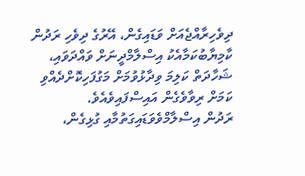ދިވެހިރާއްޖެއަށް ވަޑައިގެން، އޭރުގެ ދިވެހި ރަދުން ކާމިޔާބުކަމާއެކު އިސްލާމްދީނަށް ވައްދަވައި، ޝަހާދަތް ކަލިމަ ވިދާޅުވުމަށް މަގުފަހިކޮށްދެއްވި ކަމަށް ރިވާވެގެން އައިސްފައިވެއެވެ.
ރަދުން އިސްލާމްވެވަޑައިގަތުމާއި ގުޅިގެން،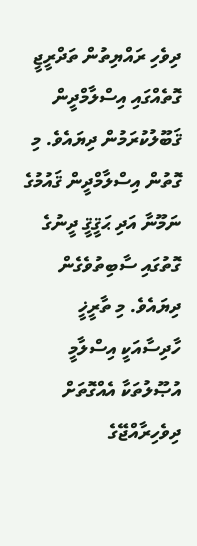ދިވެހި ރައްޔިތުން ތަދްރީޖީ ގޮތެއްގައި އިސްލާމްދީން ޤަބޫލުކުރަމުން ދިޔައެވެ. މި ގޮތުން އިސްލާމްދީން ޤައުމުގެ ނަމޫނާ އަދި ޙަޤީޤީ ދީނުގެ ގޮތުގައި ސާބިތުވެގެން ދިޔައެވެ. މި ތާރީޚީ ހާދިސާއަކީ އިސްލާމީ އުޞޫލުތަކާ އެއްގޮތަށް ދިވެހިރާއްޖޭގެ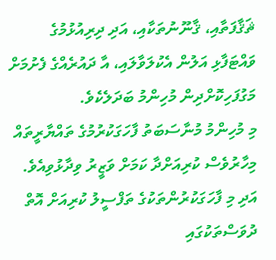ޘަޤާފަތާއި، ޤާނޫނުތަކާއި، އަދި ދިރިއުޅުމުގެ ވައްޓަފާޅި އަލުން އެކުލަވާލައި، އާ ދައުރެއްގެ ފެށުމަށް މަގުފަހިކޮށްދިން މުހިންމު ބަދަލެކެވެ.
މި މުހިންމު މުނާސަބަތު ފާހަގަކުރުމުގެ ތައްޔާރީތައް މިހާރުވެސް ކުރިއަށްދާ ކަމަށް ވަޒީރު ވިދާޅުވިއެވެ. އަދި މި ފާހަގަކުރުންތަކުގެ ތަފްސީލު ކުރިއަށް އޮތް ދުވަސްތަކުގައި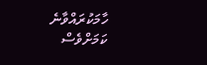ހާމަކުރައްވާނެ ކަމަށްވެސް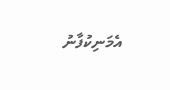އެމަނިކުފާނު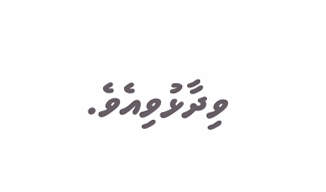ވިދާޅުވިއެވެ.